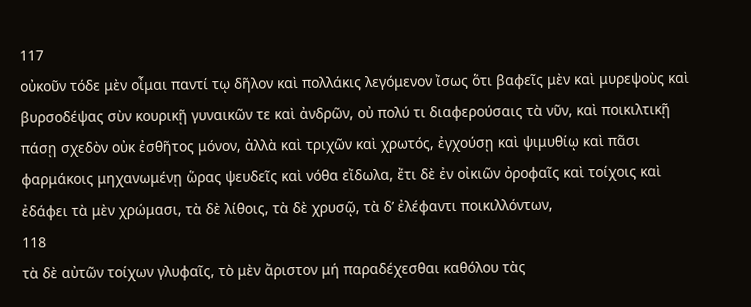117
οὐκοῦν τόδε μὲν οἶμαι παντί τῳ δῆλον καὶ πολλάκις λεγόμενον ἴσως ὅτι βαφεῖς μὲν καὶ μυρεψοὺς καὶ βυρσοδέψας σὺν κουρικῇ γυναικῶν τε καὶ ἀνδρῶν, οὐ πολύ τι διαφερούσαις τὰ νῦν, καὶ ποικιλτικῇ πάσῃ σχεδὸν οὐκ ἐσθῆτος μόνον, ἀλλὰ καὶ τριχῶν καὶ χρωτός, ἐγχούσῃ καὶ ψιμυθίῳ καὶ πᾶσι φαρμάκοις μηχανωμένῃ ὥρας ψευδεῖς καὶ νόθα εἴδωλα, ἔτι δὲ ἐν οἰκιῶν ὀροφαῖς καὶ τοίχοις καὶ ἐδάφει τὰ μὲν χρώμασι, τὰ δὲ λίθοις, τὰ δὲ χρυσῷ, τὰ δʼ ἐλέφαντι ποικιλλόντων,
118
τὰ δὲ αὐτῶν τοίχων γλυφαῖς, τὸ μὲν ἄριστον μή παραδέχεσθαι καθόλου τὰς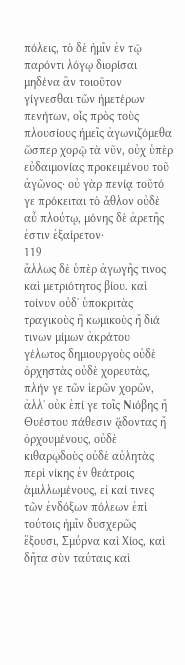πόλεις, τὸ δὲ ἡμῖν ἐν τῷ παρόντι λόγῳ διορίσαι μηδένα ἂν τοιοῦτον γίγνεσθαι τῶν ἡμετέρων πενήτων, οἷς πρὸς τοὺς πλουσίους ἡμεῖς ἀγωνιζόμεθα ὥσπερ χορῷ τὰ νῦν, οὐχ ὑπὲρ εὐδαιμονίας προκειμένου τοῦ ἀγῶνος· οὐ γὰρ πενίᾳ τοῦτό γε πρόκειται τὸ ἆθλον οὐδὲ αὖ πλούτῳ, μόνης δὲ ἀρετῆς ἐστιν ἐξαίρετον·
119
ἄλλως δὲ ὑπὲρ ἀγωγῆς τινος καὶ μετριότητος βίου. καὶ τοίνυν οὐδʼ ὑποκριτὰς τραγικοὺς ἢ κωμικοὺς ἤ διά τινων μίμων ἀκράτου γέλωτος δημιουργοὺς οὐδὲ ὀρχηστὰς οὐδὲ χορευτὰς, πλήν γε τῶν ἱερῶν χορῶν, ἀλλʼ οὐκ ἐπί γε τοῖς Νιόβης ἤ Θυέστου πάθεσιν ᾅδοντας ἤ ὀρχουμένους, οὐδὲ κιθαρῳδοὺς οὐδὲ αὐλητὰς περὶ νίκης ἐν θεάτροις ἁμιλλωμένους, εἰ καί τινες τῶν ἐνδόξων πόλεων ἐπὶ τούτοις ἡμῖν δυσχερῶς ἕξουσι, Σμύρνα καὶ Χίος, καὶ δῆτα σὺν ταύταις καὶ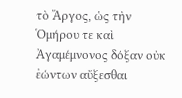τὸ Ἄργος, ὡς τὴν Ὁμήρου τε καὶ Ἀγαμέμνονος δόξαν οὐκ ἐώντων αὔξεσθαι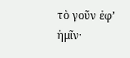τὸ γοῦν ἐφʼ ἡμῖν·